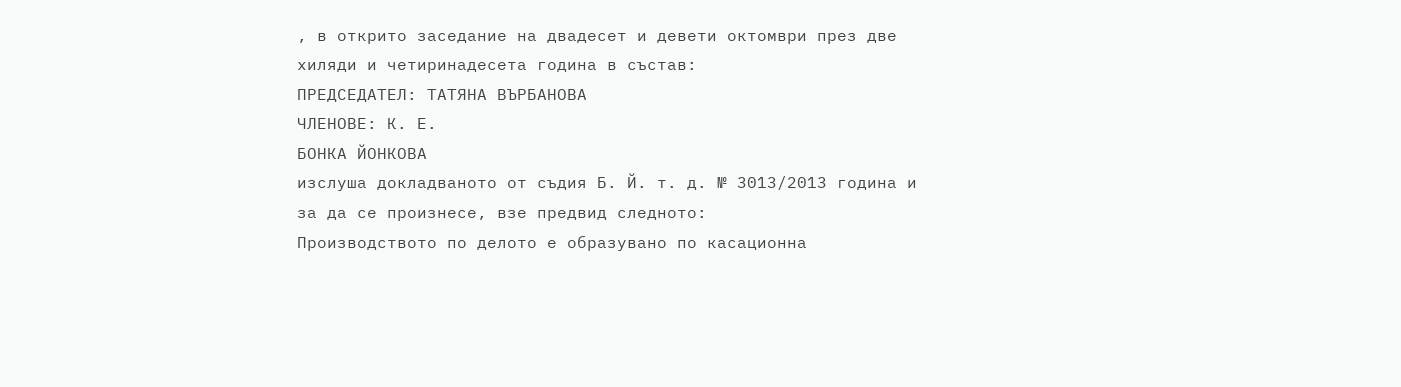, в открито заседание на двадесет и девети октомври през две хиляди и четиринадесета година в състав:
ПРЕДСЕДАТЕЛ: ТАТЯНА ВЪРБАНОВА
ЧЛЕНОВЕ: К. Е.
БОНКА ЙОНКОВА
изслуша докладваното от съдия Б. Й. т. д. № 3013/2013 година и за да се произнесе, взе предвид следното:
Производството по делото е образувано по касационна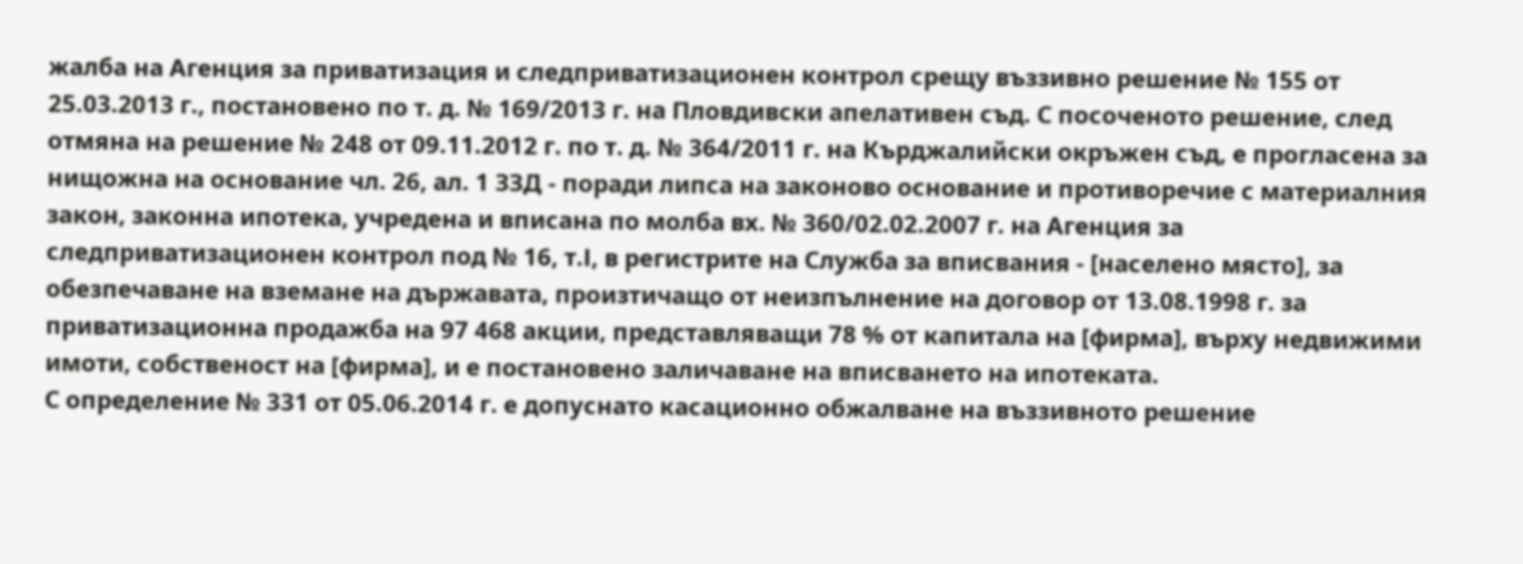жалба на Агенция за приватизация и следприватизационен контрол срещу въззивно решение № 155 от 25.03.2013 г., постановено по т. д. № 169/2013 г. на Пловдивски апелативен съд. С посоченото решение, след отмяна на решение № 248 от 09.11.2012 г. по т. д. № 364/2011 г. на Кърджалийски окръжен съд, е прогласена за нищожна на основание чл. 26, ал. 1 ЗЗД - поради липса на законово основание и противоречие с материалния закон, законна ипотека, учредена и вписана по молба вх. № 360/02.02.2007 г. на Агенция за следприватизационен контрол под № 16, т.І, в регистрите на Служба за вписвания - [населено място], за обезпечаване на вземане на държавата, произтичащо от неизпълнение на договор от 13.08.1998 г. за приватизационна продажба на 97 468 акции, представляващи 78 % от капитала на [фирма], върху недвижими имоти, собственост на [фирма], и е постановено заличаване на вписването на ипотеката.
С определение № 331 от 05.06.2014 г. е допуснато касационно обжалване на въззивното решение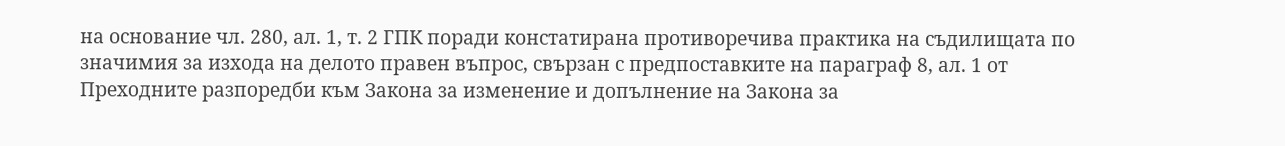на основание чл. 280, ал. 1, т. 2 ГПК поради констатирана противоречива практика на съдилищата по значимия за изхода на делото правен въпрос, свързан с предпоставките на параграф 8, ал. 1 от Преходните разпоредби към Закона за изменение и допълнение на Закона за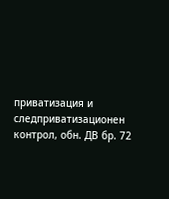приватизация и следприватизационен контрол, обн. ДВ бр. 72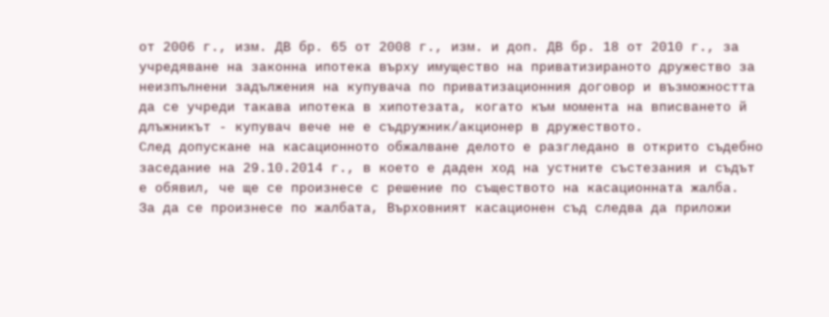от 2006 г., изм. ДВ бр. 65 от 2008 г., изм. и доп. ДВ бр. 18 от 2010 г., за учредяване на законна ипотека върху имущество на приватизираното дружество за неизпълнени задължения на купувача по приватизационния договор и възможността да се учреди такава ипотека в хипотезата, когато към момента на вписването й длъжникът - купувач вече не е съдружник/акционер в дружеството.
След допускане на касационното обжалване делото е разгледано в открито съдебно заседание на 29.10.2014 г., в което е даден ход на устните състезания и съдът е обявил, че ще се произнесе с решение по съществото на касационната жалба.
За да се произнесе по жалбата, Върховният касационен съд следва да приложи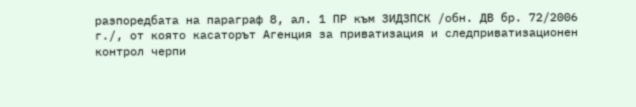разпоредбата на параграф 8, ал. 1 ПР към ЗИДЗПСК /обн. ДВ бр. 72/2006 г./, от която касаторът Агенция за приватизация и следприватизационен контрол черпи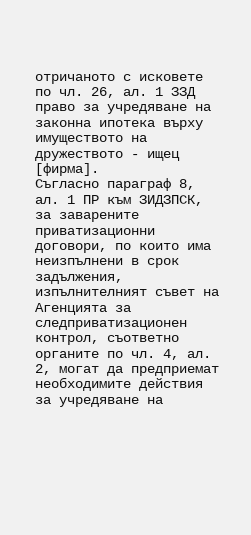отричаното с исковете по чл. 26, ал. 1 ЗЗД право за учредяване на законна ипотека върху имуществото на дружеството - ищец [фирма].
Съгласно параграф 8, ал. 1 ПР към ЗИДЗПСК, за заварените приватизационни договори, по които има неизпълнени в срок задължения, изпълнителният съвет на Агенцията за следприватизационен контрол, съответно органите по чл. 4, ал. 2, могат да предприемат необходимите действия за учредяване на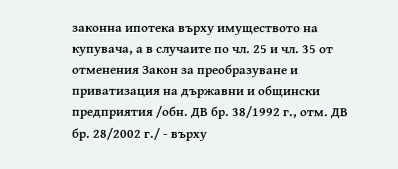законна ипотека върху имуществото на купувача, а в случаите по чл. 25 и чл. 35 от отменения Закон за преобразуване и приватизация на държавни и общински предприятия /обн. ДВ бр. 38/1992 г., отм. ДВ бр. 28/2002 г./ - върху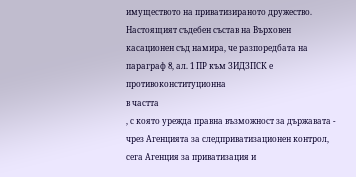имуществото на приватизираното дружество.
Настоящият съдебен състав на Върховен касационен съд намира, че разпоредбата на параграф 8, ал. 1 ПР към ЗИДЗПСК е противоконституционна
в частта
, с която урежда правна възможност за държавата - чрез Агенцията за следприватизационен контрол, сега Агенция за приватизация и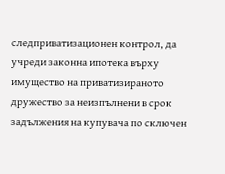следприватизационен контрол, да учреди законна ипотека върху имущество на приватизираното дружество за неизпълнени в срок задължения на купувача по сключен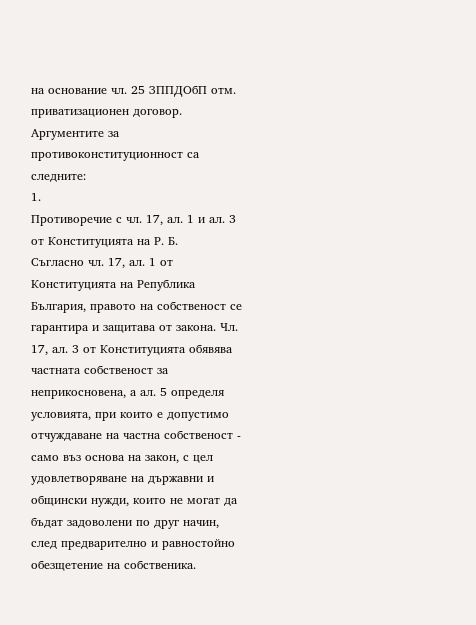на основание чл. 25 ЗППДОбП отм. приватизационен договор. Аргументите за противоконституционност са следните:
1.
Противоречие с чл. 17, ал. 1 и ал. 3 от Конституцията на Р. Б.
Съгласно чл. 17, ал. 1 от Конституцията на Република България, правото на собственост се гарантира и защитава от закона. Чл. 17, ал. 3 от Конституцията обявява частната собственост за неприкосновена, а ал. 5 определя условията, при които е допустимо отчуждаване на частна собственост - само въз основа на закон, с цел удовлетворяване на държавни и общински нужди, които не могат да бъдат задоволени по друг начин, след предварително и равностойно обезщетение на собственика.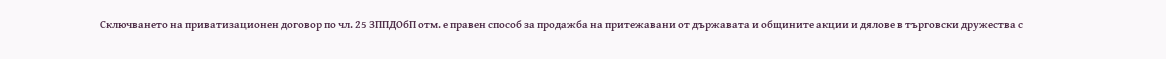Сключването на приватизационен договор по чл. 25 ЗППДОбП отм. е правен способ за продажба на притежавани от държавата и общините акции и дялове в търговски дружества с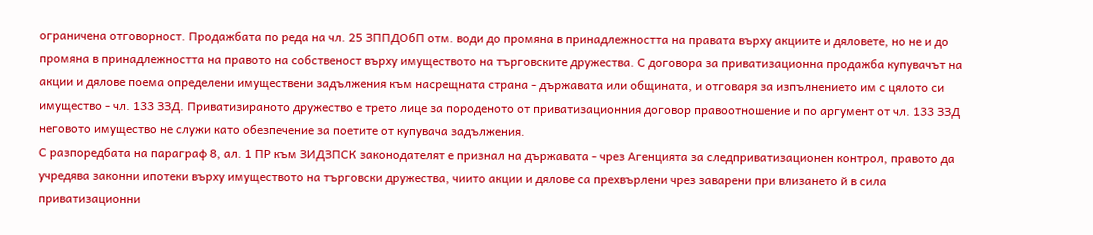ограничена отговорност. Продажбата по реда на чл. 25 ЗППДОбП отм. води до промяна в принадлежността на правата върху акциите и дяловете, но не и до промяна в принадлежността на правото на собственост върху имуществото на търговските дружества. С договора за приватизационна продажба купувачът на акции и дялове поема определени имуществени задължения към насрещната страна - държавата или общината, и отговаря за изпълнението им с цялото си имущество - чл. 133 ЗЗД. Приватизираното дружество е трето лице за породеното от приватизационния договор правоотношение и по аргумент от чл. 133 ЗЗД неговото имущество не служи като обезпечение за поетите от купувача задължения.
С разпоредбата на параграф 8, ал. 1 ПР към ЗИДЗПСК законодателят е признал на държавата - чрез Агенцията за следприватизационен контрол, правото да учредява законни ипотеки върху имуществото на търговски дружества, чиито акции и дялове са прехвърлени чрез заварени при влизането й в сила приватизационни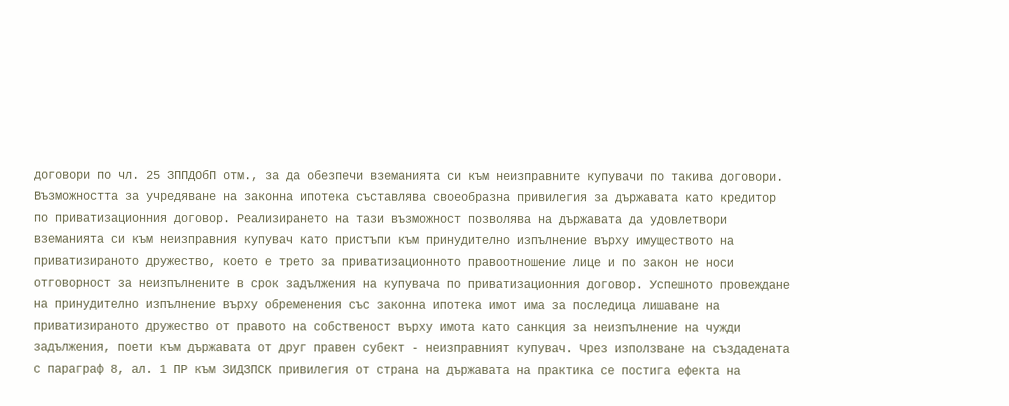договори по чл. 25 ЗППДОбП отм., за да обезпечи вземанията си към неизправните купувачи по такива договори. Възможността за учредяване на законна ипотека съставлява своеобразна привилегия за държавата като кредитор по приватизационния договор. Реализирането на тази възможност позволява на държавата да удовлетвори вземанията си към неизправния купувач като пристъпи към принудително изпълнение върху имуществото на приватизираното дружество, което е трето за приватизационното правоотношение лице и по закон не носи отговорност за неизпълнените в срок задължения на купувача по приватизационния договор. Успешното провеждане на принудително изпълнение върху обременения със законна ипотека имот има за последица лишаване на приватизираното дружество от правото на собственост върху имота като санкция за неизпълнение на чужди задължения, поети към държавата от друг правен субект - неизправният купувач. Чрез използване на създадената с параграф 8, ал. 1 ПР към ЗИДЗПСК привилегия от страна на държавата на практика се постига ефекта на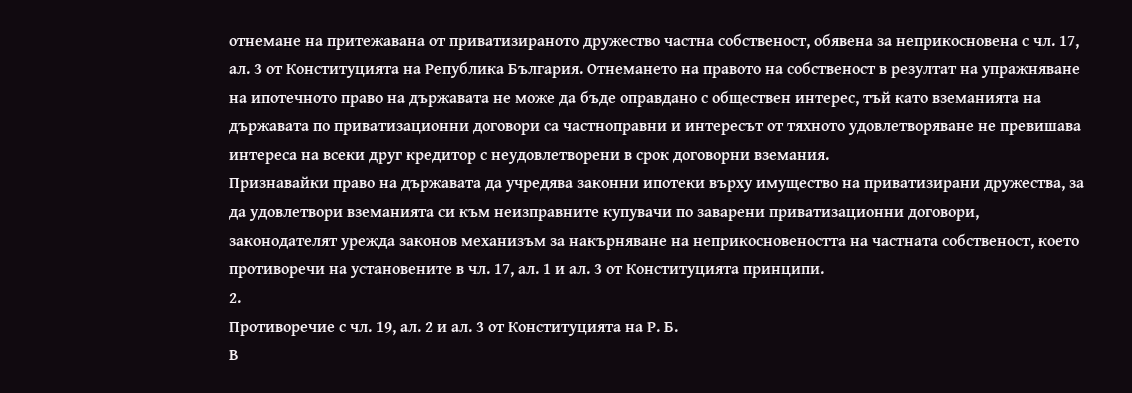отнемане на притежавана от приватизираното дружество частна собственост, обявена за неприкосновена с чл. 17, ал. 3 от Конституцията на Република България. Отнемането на правото на собственост в резултат на упражняване на ипотечното право на държавата не може да бъде оправдано с обществен интерес, тъй като вземанията на държавата по приватизационни договори са частноправни и интересът от тяхното удовлетворяване не превишава интереса на всеки друг кредитор с неудовлетворени в срок договорни вземания.
Признавайки право на държавата да учредява законни ипотеки върху имущество на приватизирани дружества, за да удовлетвори вземанията си към неизправните купувачи по заварени приватизационни договори, законодателят урежда законов механизъм за накърняване на неприкосновеността на частната собственост, което противоречи на установените в чл. 17, ал. 1 и ал. 3 от Конституцията принципи.
2.
Противоречие с чл. 19, ал. 2 и ал. 3 от Конституцията на Р. Б.
В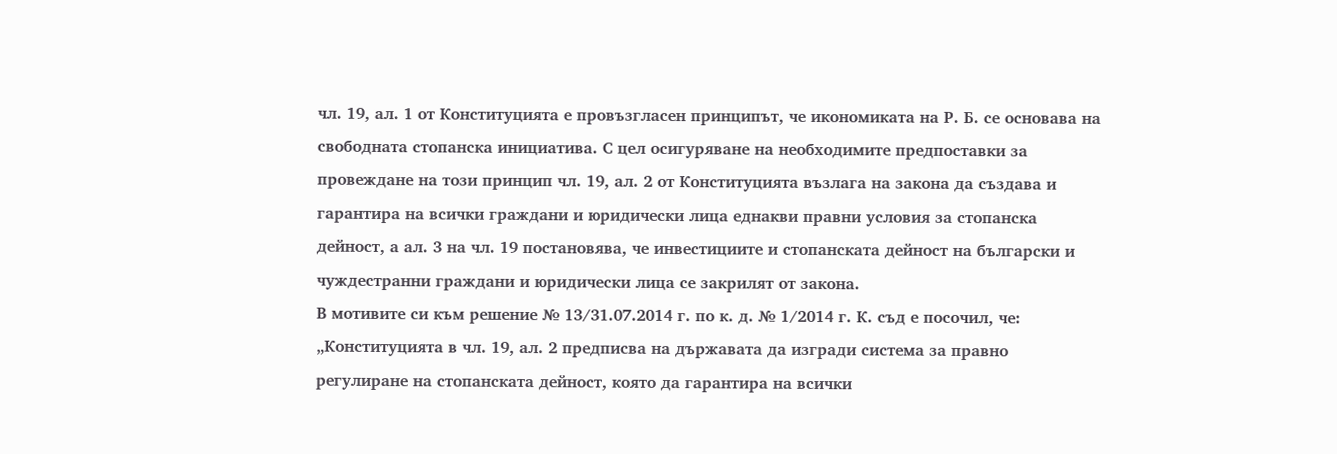чл. 19, ал. 1 от Конституцията е провъзгласен принципът, че икономиката на Р. Б. се основава на свободната стопанска инициатива. С цел осигуряване на необходимите предпоставки за провеждане на този принцип чл. 19, ал. 2 от Конституцията възлага на закона да създава и гарантира на всички граждани и юридически лица еднакви правни условия за стопанска дейност, а ал. 3 на чл. 19 постановява, че инвестициите и стопанската дейност на български и чуждестранни граждани и юридически лица се закрилят от закона.
В мотивите си към решение № 13/31.07.2014 г. по к. д. № 1/2014 г. К. съд е посочил, че: „Конституцията в чл. 19, ал. 2 предписва на държавата да изгради система за правно регулиране на стопанската дейност, която да гарантира на всички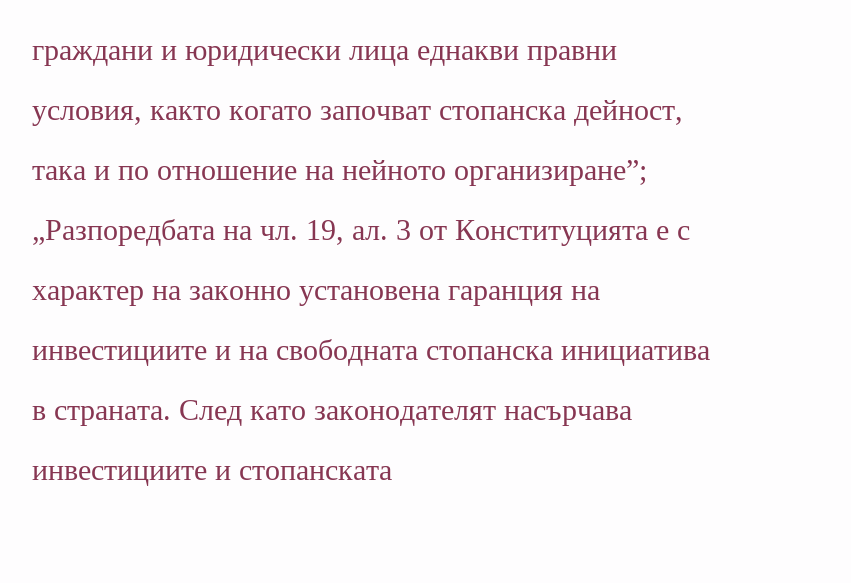граждани и юридически лица еднакви правни условия, както когато започват стопанска дейност, така и по отношение на нейното организиране”; „Разпоредбата на чл. 19, ал. 3 от Конституцията е с характер на законно установена гаранция на инвестициите и на свободната стопанска инициатива в страната. След като законодателят насърчава инвестициите и стопанската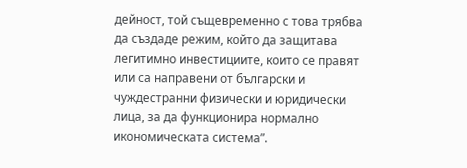дейност, той същевременно с това трябва да създаде режим, който да защитава легитимно инвестициите, които се правят или са направени от български и чуждестранни физически и юридически лица, за да функционира нормално икономическата система”.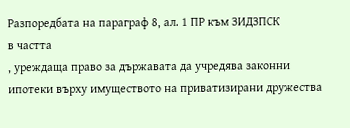Разпоредбата на параграф 8, ал. 1 ПР към ЗИДЗПСК
в частта
, уреждаща право за държавата да учредява законни ипотеки върху имуществото на приватизирани дружества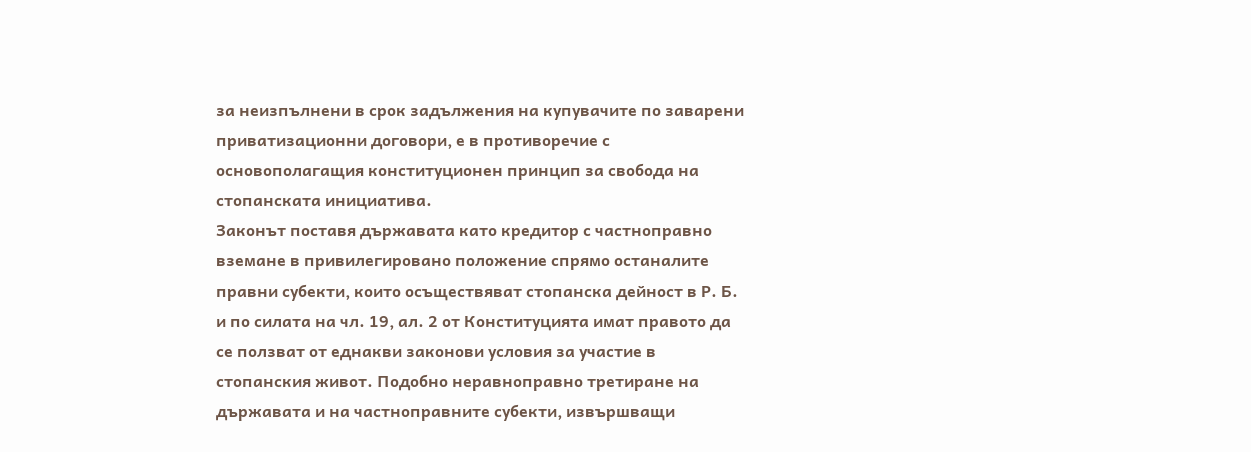за неизпълнени в срок задължения на купувачите по заварени приватизационни договори, е в противоречие с основополагащия конституционен принцип за свобода на стопанската инициатива.
Законът поставя държавата като кредитор с частноправно вземане в привилегировано положение спрямо останалите правни субекти, които осъществяват стопанска дейност в Р. Б. и по силата на чл. 19, ал. 2 от Конституцията имат правото да се ползват от еднакви законови условия за участие в стопанския живот. Подобно неравноправно третиране на държавата и на частноправните субекти, извършващи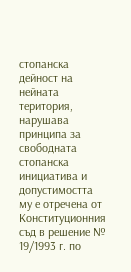стопанска дейност на нейната територия, нарушава принципа за свободната стопанска инициатива и допустимостта му е отречена от Конституционния съд в решение № 19/1993 г. по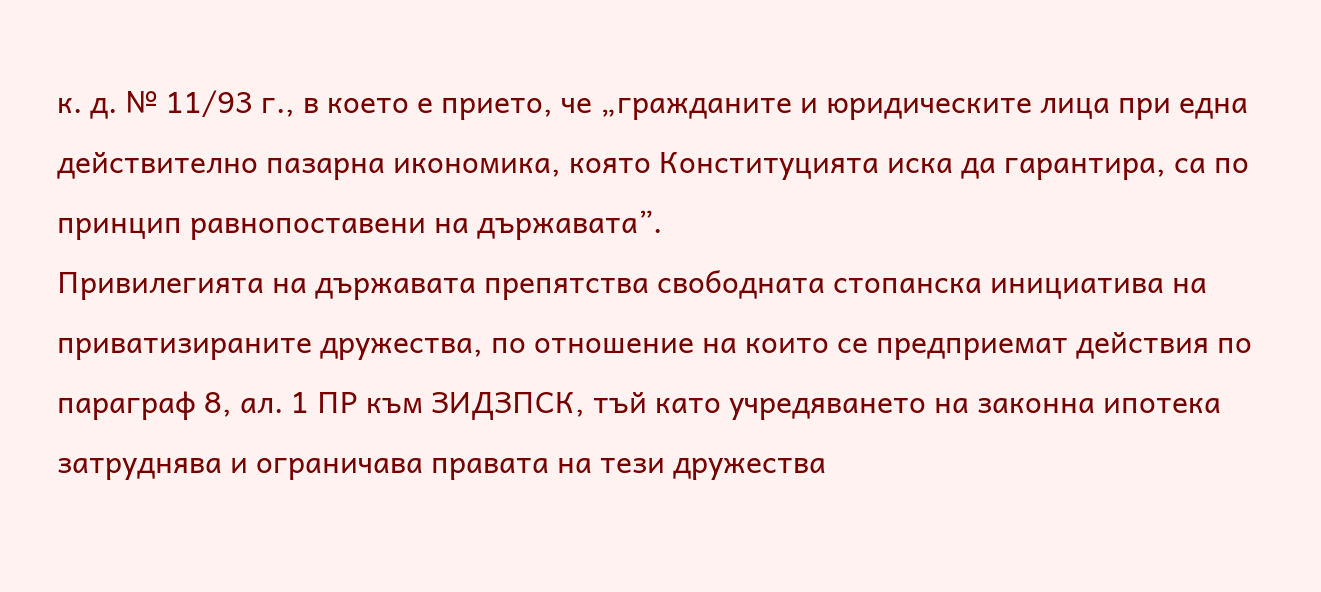к. д. № 11/93 г., в което е прието, че „гражданите и юридическите лица при една действително пазарна икономика, която Конституцията иска да гарантира, са по принцип равнопоставени на държавата”.
Привилегията на държавата препятства свободната стопанска инициатива на приватизираните дружества, по отношение на които се предприемат действия по параграф 8, ал. 1 ПР към ЗИДЗПСК, тъй като учредяването на законна ипотека затруднява и ограничава правата на тези дружества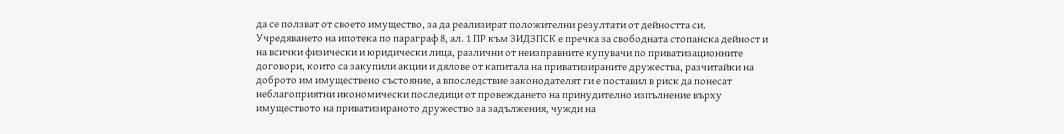да се ползват от своето имущество, за да реализират положителни резултати от дейността си. Учредяването на ипотека по параграф 8, ал. 1 ПР към ЗИДЗПСК е пречка за свободната стопанска дейност и на всички физически и юридически лица, различни от неизправните купувачи по приватизационните договори, които са закупили акции и дялове от капитала на приватизираните дружества, разчитайки на доброто им имуществено състояние, а впоследствие законодателят ги е поставил в риск да понесат неблагоприятни икономически последици от провеждането на принудително изпълнение върху имуществото на приватизираното дружество за задължения, чужди на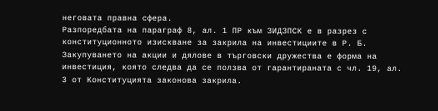неговата правна сфера.
Разпоредбата на параграф 8, ал. 1 ПР към ЗИДЗПСК е в разрез с конституционното изискване за закрила на инвестициите в Р. Б.
Закупуването на акции и дялове в търговски дружества е форма на инвестиция, която следва да се ползва от гарантираната с чл. 19, ал. 3 от Конституцията законова закрила.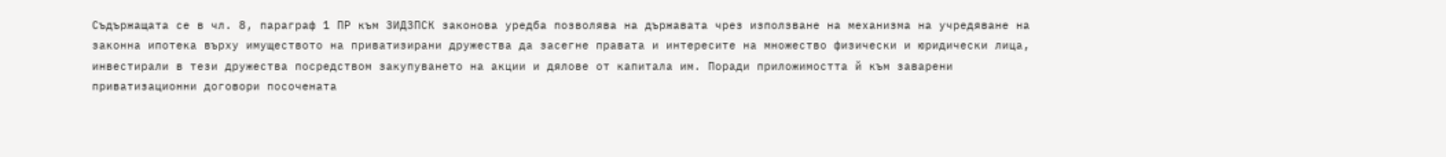Съдържащата се в чл. 8, параграф 1 ПР към ЗИДЗПСК законова уредба позволява на държавата чрез използване на механизма на учредяване на законна ипотека върху имуществото на приватизирани дружества да засегне правата и интересите на множество физически и юридически лица, инвестирали в тези дружества посредством закупуването на акции и дялове от капитала им. Поради приложимостта й към заварени приватизационни договори посочената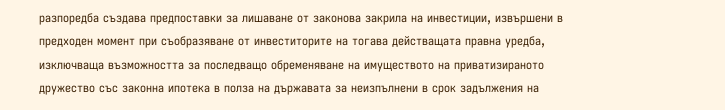разпоредба създава предпоставки за лишаване от законова закрила на инвестиции, извършени в предходен момент при съобразяване от инвеститорите на тогава действащата правна уредба, изключваща възможността за последващо обременяване на имуществото на приватизираното дружество със законна ипотека в полза на държавата за неизпълнени в срок задължения на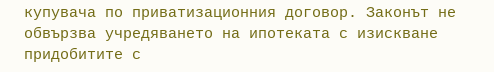купувача по приватизационния договор. Законът не обвързва учредяването на ипотеката с изискване придобитите с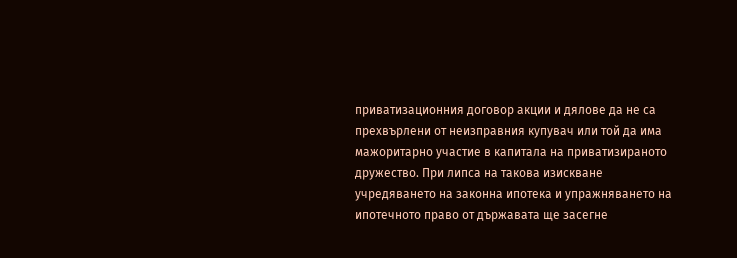приватизационния договор акции и дялове да не са прехвърлени от неизправния купувач или той да има мажоритарно участие в капитала на приватизираното дружество. При липса на такова изискване учредяването на законна ипотека и упражняването на ипотечното право от държавата ще засегне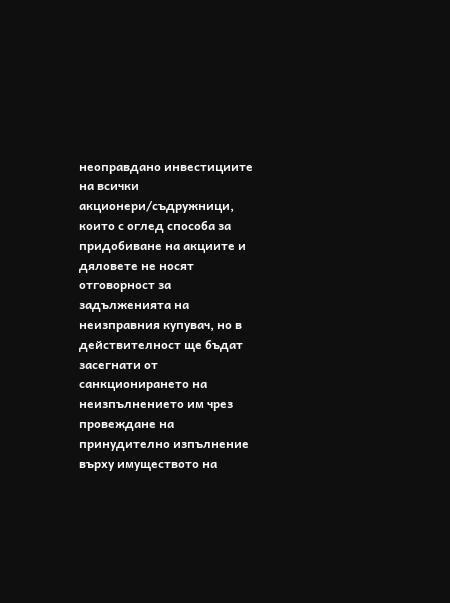неоправдано инвестициите на всички акционери/съдружници, които с оглед способа за придобиване на акциите и дяловете не носят отговорност за задълженията на неизправния купувач, но в действителност ще бъдат засегнати от санкционирането на неизпълнението им чрез провеждане на принудително изпълнение върху имуществото на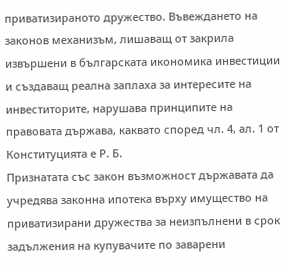приватизираното дружество. Въвеждането на законов механизъм, лишаващ от закрила извършени в българската икономика инвестиции и създаващ реална заплаха за интересите на инвеститорите, нарушава принципите на правовата държава, каквато според чл. 4, ал. 1 от Конституцията е Р. Б.
Признатата със закон възможност държавата да учредява законна ипотека върху имущество на приватизирани дружества за неизпълнени в срок задължения на купувачите по заварени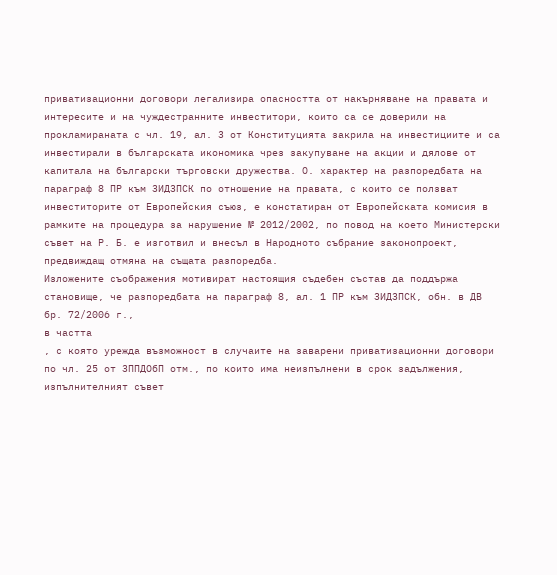приватизационни договори легализира опасността от накърняване на правата и интересите и на чуждестранните инвеститори, които са се доверили на прокламираната с чл. 19, ал. 3 от Конституцията закрила на инвестициите и са инвестирали в българската икономика чрез закупуване на акции и дялове от капитала на български търговски дружества. О. характер на разпоредбата на параграф 8 ПР към ЗИДЗПСК по отношение на правата, с които се ползват инвеститорите от Европейския съюз, е констатиран от Европейската комисия в рамките на процедура за нарушение № 2012/2002, по повод на което Министерски съвет на Р. Б. е изготвил и внесъл в Народното събрание законопроект, предвиждащ отмяна на същата разпоредба.
Изложените съображения мотивират настоящия съдебен състав да поддържа становище, че разпоредбата на параграф 8, ал. 1 ПР към ЗИДЗПСК, обн. в ДВ бр. 72/2006 г.,
в частта
, с която урежда възможност в случаите на заварени приватизационни договори по чл. 25 от ЗППДОбП отм., по които има неизпълнени в срок задължения, изпълнителният съвет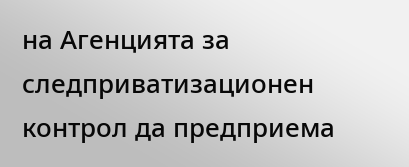на Агенцията за следприватизационен контрол да предприема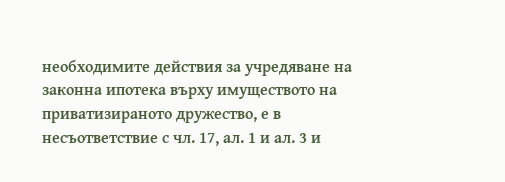необходимите действия за учредяване на законна ипотека върху имуществото на приватизираното дружество, е в несъответствие с чл. 17, ал. 1 и ал. 3 и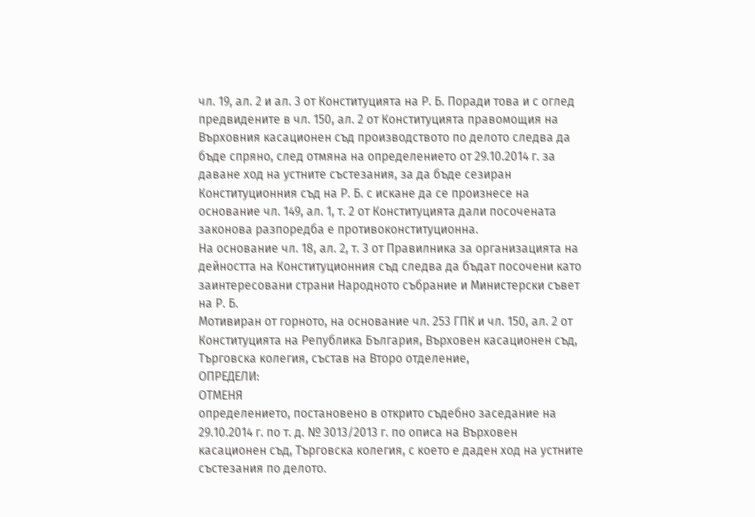чл. 19, ал. 2 и ал. 3 от Конституцията на Р. Б. Поради това и с оглед предвидените в чл. 150, ал. 2 от Конституцията правомощия на Върховния касационен съд производството по делото следва да бъде спряно, след отмяна на определението от 29.10.2014 г. за даване ход на устните състезания, за да бъде сезиран Конституционния съд на Р. Б. с искане да се произнесе на основание чл. 149, ал. 1, т. 2 от Конституцията дали посочената законова разпоредба е противоконституционна.
На основание чл. 18, ал. 2, т. 3 от Правилника за организацията на дейността на Конституционния съд следва да бъдат посочени като заинтересовани страни Народното събрание и Министерски съвет на Р. Б.
Мотивиран от горното, на основание чл. 253 ГПК и чл. 150, ал. 2 от Конституцията на Република България, Върховен касационен съд, Търговска колегия, състав на Второ отделение,
ОПРЕДЕЛИ:
ОТМЕНЯ
определението, постановено в открито съдебно заседание на 29.10.2014 г. по т. д. № 3013/2013 г. по описа на Върховен касационен съд, Търговска колегия, с което е даден ход на устните състезания по делото.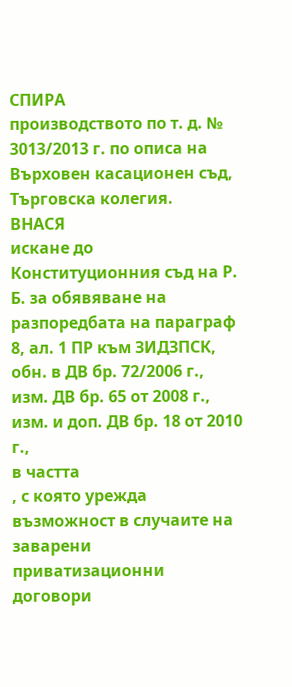СПИРА
производството по т. д. № 3013/2013 г. по описа на Върховен касационен съд, Търговска колегия.
ВНАСЯ
искане до Конституционния съд на Р. Б. за обявяване на разпоредбата на параграф 8, ал. 1 ПР към ЗИДЗПСК, обн. в ДВ бр. 72/2006 г., изм. ДВ бр. 65 от 2008 г., изм. и доп. ДВ бр. 18 от 2010 г.,
в частта
, с която урежда възможност в случаите на заварени приватизационни договори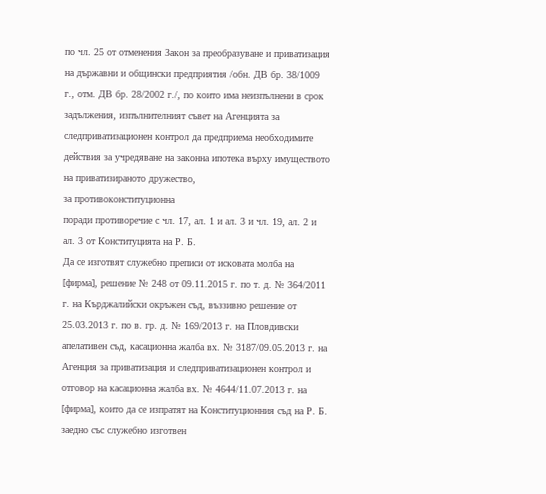по чл. 25 от отменения Закон за преобразуване и приватизация на държавни и общински предприятия /обн. ДВ бр. 38/1009 г., отм. ДВ бр. 28/2002 г./, по които има неизпълнени в срок задължения, изпълнителният съвет на Агенцията за следприватизационен контрол да предприема необходимите действия за учредяване на законна ипотека върху имуществото на приватизираното дружество,
за противоконституционна
поради противоречие с чл. 17, ал. 1 и ал. 3 и чл. 19, ал. 2 и ал. 3 от Конституцията на Р. Б.
Да се изготвят служебно преписи от исковата молба на [фирма], решение № 248 от 09.11.2015 г. по т. д. № 364/2011 г. на Кърджалийски окръжен съд, въззивно решение от 25.03.2013 г. по в. гр. д. № 169/2013 г. на Пловдивски апелативен съд, касационна жалба вх. № 3187/09.05.2013 г. на Агенция за приватизация и следприватизационен контрол и отговор на касационна жалба вх. № 4644/11.07.2013 г. на [фирма], които да се изпратят на Конституционния съд на Р. Б. заедно със служебно изготвен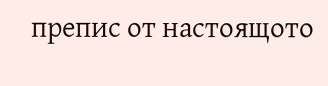препис от настоящото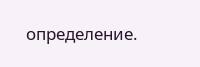определение.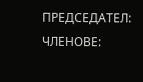ПРЕДСЕДАТЕЛ:
ЧЛЕНОВЕ: